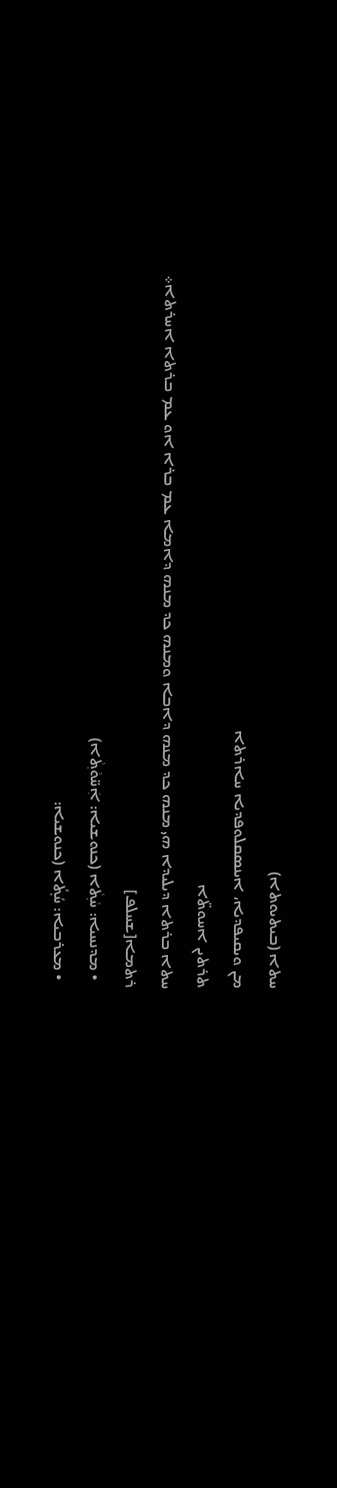ܚܬܐ (ܒܝܬܝܘܬܐ)
ܡܢ ܘܝܩܝܦܕܝܐ، ܐܝܢܣܩܠܘܦܕܝܐ ܚܐܪܬܐ
ܬܪܬܝܢ ܐܚܘܬ̈ܐ
ܚܬܐ ܒܪܬܐ ܕܝܠܝܕܐ ܗܝ ܡܢܗ ܟܕ ܡܢܗ ܕܐܒܐ ܘܡܢܗ ܟܕ ܡܢܗ ܕܐܡܐ ܥܡ ܒܪܐ ܐܘ ܥܡ ܒܪܬܐ ܐܚܪܬܐ܀
ܪܬܡܐ[ܫܚܠܦ]
  • ܡܕܢܚܝܐ: ܚܵܬ݂ܵܐ (ܟܢܘܫܝܐ: ܐܲܚ̈ܘܵܬ݂ܵܐ)
  • ܡܥܪܒܝܐ: ܚܳܬ̥ܳܐ (ܟܢܘܫܝܐ: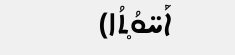ܐܰܚ̈ܘܳܬ̥ܳܐ)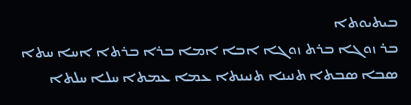ܒܝܬܝܘܬܐ
ܒܪ ܙܘܓܐ ܒܪܬ ܙܘܓܐ ܐܒܐ ܐܡܐ ܒܪܐ ܒܪܬܐ ܐܚܐ ܚܬܐ ܣܒܐ ܣܒܬܐ ܬܢܝܢܐ ܬܢܝܢܬܐ ܥܡܐ ܥܡܬܐ ܚܠܐ ܚܠܬܐ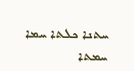ܚܬܢܐ ܟܠܬܐ ܚܡܐ ܚܡܬܐ